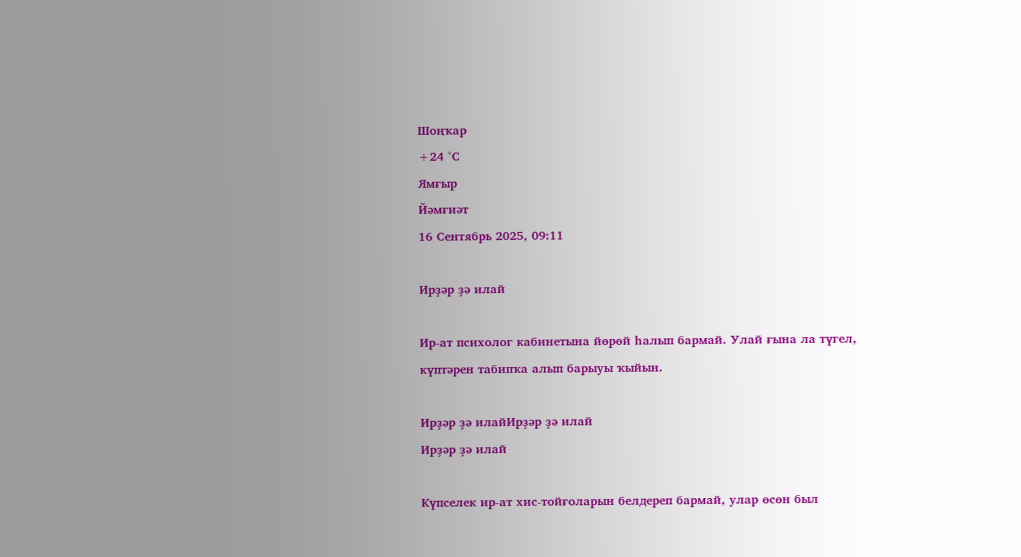Шоңҡар
+24 °С
Ямғыр
Йәмғиәт
16 Сентябрь 2025, 09:11

Ирҙәр ҙә илай

Ир-ат психолог кабинетына йөрөй һалып бармай. Улай ғына ла түгел, күптәрен табипҡа алып барыуы ҡыйын.

Ирҙәр ҙә илайИрҙәр ҙә илай
Ирҙәр ҙә илай

Күпселек ир-ат хис-тойғоларын белдереп бармай, улар өсөн был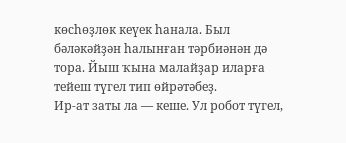көсһөҙлөк кеүек һанала. Был бәләкәйҙән һалынған тәрбиәнән дә тора. Йыш ҡына малайҙар иларға тейеш түгел тип өйрәтәбеҙ.
Ир-ат заты ла — кеше. Ул робот түгел,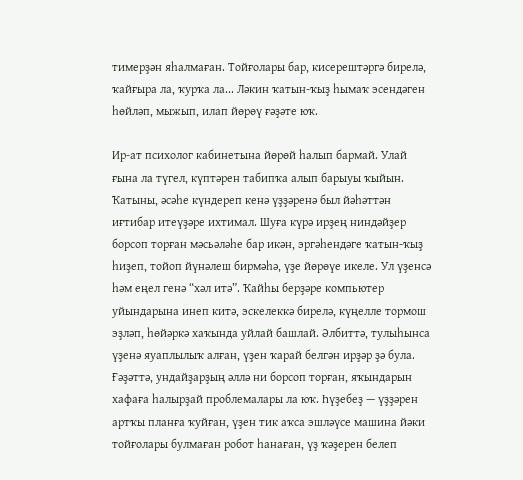тимерҙән яһалмаған. Тойғолары бар, кисерештәргә бирелә, ҡайғыра ла, ҡурҡа ла... Ләкин ҡатын-ҡыҙ һымаҡ эсендәген һөйләп, мыжып, илап йөрөү ғәҙәте юҡ.

Ир-ат психолог кабинетына йөрөй һалып бармай. Улай ғына ла түгел, күптәрен табипҡа алып барыуы ҡыйын. Ҡатыны, әсәһе күндереп кенә үҙҙәренә был йәһәттән иғтибар итеүҙәре ихтимал. Шуға күрә ирҙең ниндәйҙер борсоп торған мәсьәләһе бар икән, эргәһендәге ҡатын-ҡыҙ һиҙеп, тойоп йүнәлеш бирмәһә, үҙе йөрөүе икеле. Ул үҙенсә һәм еңел генә “хәл итә”. Ҡайһы берҙәре компьютер уйындарына инеп китә, эскелеккә бирелә, күңелле тормош эҙләп, һөйәркә хаҡында уйлай башлай. Әлбиттә, тулыһынса үҙенә яуаплылыҡ алған, үҙен ҡарай белгән ирҙәр ҙә була. Ғәҙәттә, ундайҙарҙың әллә ни борсоп торған, яҡындарын хафаға һалырҙай проблемалары ла юҡ. Һүҙебеҙ — үҙҙәрен артҡы планға ҡуйған, үҙен тик аҡса эшләүсе машина йәки тойғолары булмаған робот һанаған, үҙ ҡәҙерен белеп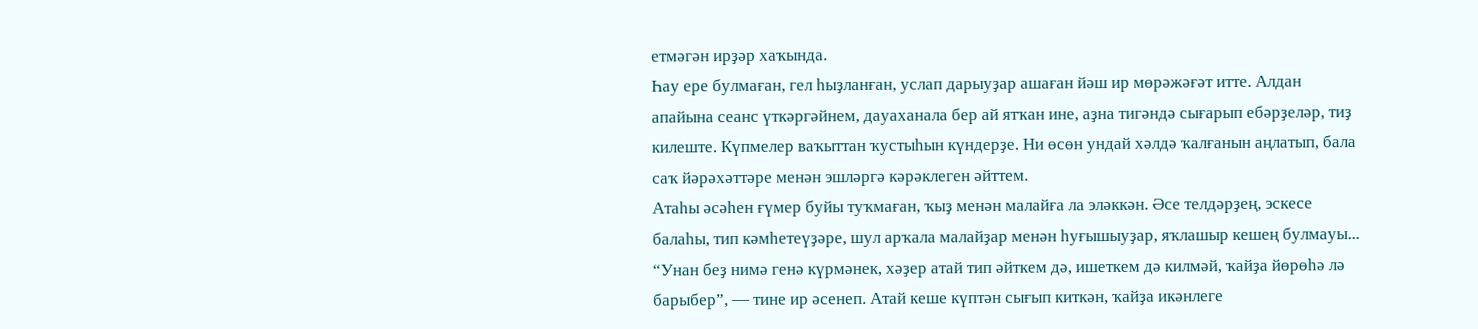етмәгән ирҙәр хаҡында.
Һау ере булмаған, гел һыҙланған, услап дарыуҙар ашаған йәш ир мөрәжәғәт итте. Алдан апайына сеанс үткәргәйнем, дауаханала бер ай ятҡан ине, аҙна тигәндә сығарып ебәрҙеләр, тиҙ килеште. Күпмелер ваҡыттан ҡустыһын күндерҙе. Ни өсөн ундай хәлдә ҡалғанын аңлатып, бала саҡ йәрәхәттәре менән эшләргә кәрәклеген әйттем.
Атаһы әсәһен ғүмер буйы туҡмаған, ҡыҙ менән малайға ла эләккән. Әсе телдәрҙең, эскесе балаһы, тип кәмһетеүҙәре, шул арҡала малайҙар менән һуғышыуҙар, яҡлашыр кешең булмауы... “Унан беҙ нимә генә күрмәнек, хәҙер атай тип әйткем дә, ишеткем дә килмәй, ҡайҙа йөрөһә лә барыбер”, — тине ир әсенеп. Атай кеше күптән сығып киткән, ҡайҙа икәнлеге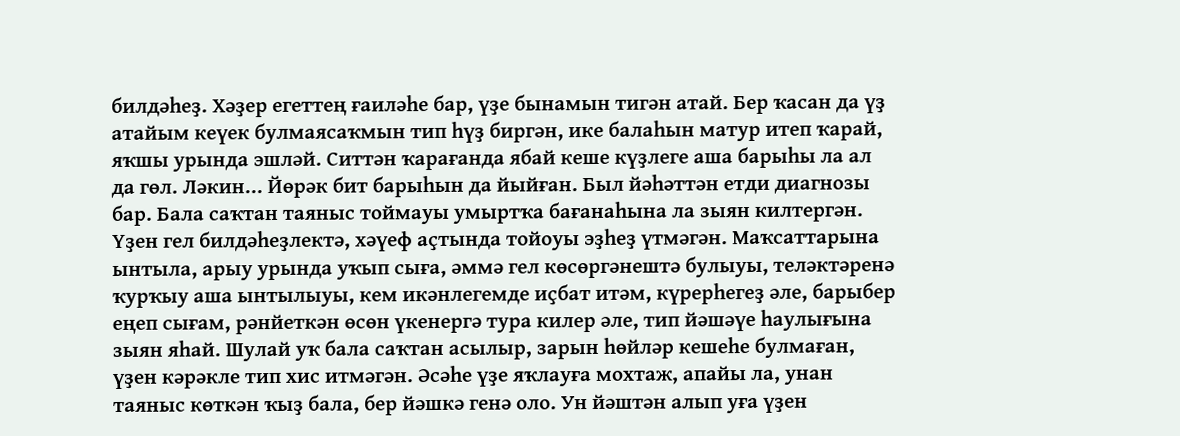билдәһеҙ. Хәҙер егеттең ғаиләһе бар, үҙе бынамын тигән атай. Бер ҡасан да үҙ атайым кеүек булмаясаҡмын тип һүҙ биргән, ике балаһын матур итеп ҡарай, яҡшы урында эшләй. Ситтән ҡарағанда ябай кеше күҙлеге аша барыһы ла ал да гөл. Ләкин... Йөрәк бит барыһын да йыйған. Был йәһәттән етди диагнозы бар. Бала саҡтан таяныс тоймауы умыртҡа бағанаһына ла зыян килтергән. Үҙен гел билдәһеҙлектә, хәүеф аҫтында тойоуы эҙһеҙ үтмәгән. Маҡсаттарына ынтыла, арыу урында уҡып сыға, әммә гел көсөргәнештә булыуы, теләктәренә ҡурҡыу аша ынтылыуы, кем икәнлегемде иҫбат итәм, күрерһегеҙ әле, барыбер еңеп сығам, рәнйеткән өсөн үкенергә тура килер әле, тип йәшәүе һаулығына зыян яһай. Шулай уҡ бала саҡтан асылыр, зарын һөйләр кешеһе булмаған, үҙен кәрәкле тип хис итмәгән. Әсәһе үҙе яҡлауға мохтаж, апайы ла, унан таяныс көткән ҡыҙ бала, бер йәшкә генә оло. Ун йәштән алып уға үҙен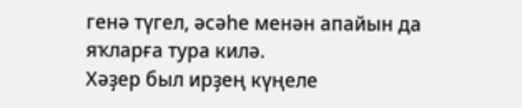генә түгел, әсәһе менән апайын да яҡларға тура килә.
Хәҙер был ирҙең күңеле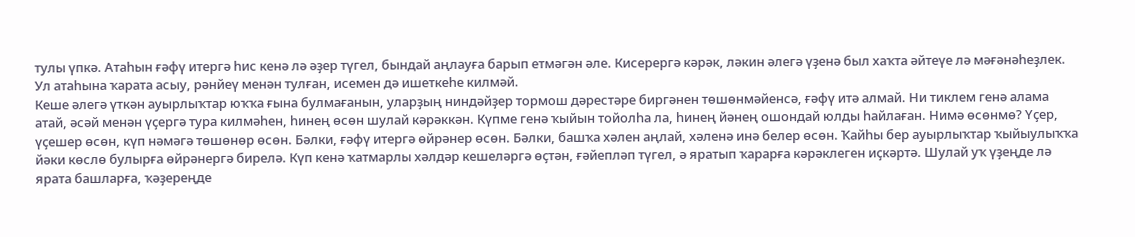тулы үпкә. Атаһын ғәфү итергә һис кенә лә әҙер түгел, бындай аңлауға барып етмәгән әле. Кисерергә кәрәк, ләкин әлегә үҙенә был хаҡта әйтеүе лә мәғәнәһеҙлек. Ул атаһына ҡарата асыу, рәнйеү менән тулған, исемен дә ишеткеһе килмәй.
Кеше әлегә үткән ауырлыҡтар юҡҡа ғына булмағанын, уларҙың ниндәйҙер тормош дәрестәре биргәнен төшөнмәйенсә, ғәфү итә алмай. Ни тиклем генә алама атай, әсәй менән үҫергә тура килмәһен, һинең өсөн шулай кәрәккән. Күпме генә ҡыйын тойолһа ла, һинең йәнең ошондай юлды һайлаған. Нимә өсөнмө? Үҫер, үҫешер өсөн, күп нәмәгә төшөнөр өсөн. Бәлки, ғәфү итергә өйрәнер өсөн. Бәлки, башҡа хәлен аңлай, хәленә инә белер өсөн. Ҡайһы бер ауырлыҡтар ҡыйыулыҡҡа йәки көслө булырға өйрәнергә бирелә. Күп кенә ҡатмарлы хәлдәр кешеләргә өҫтән, ғәйепләп түгел, ә яратып ҡарарға кәрәклеген иҫкәртә. Шулай уҡ үҙеңде лә ярата башларға, ҡәҙереңде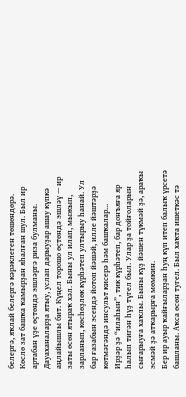белергә, яҡлай белергә кәрәклеген төшөндөрә.
Көслө зат башҡа ҡамырҙан яһалған шул. Был ир артабан үҙе өҫтөндә эшләргә риза булманы. Дауаханаларҙа ятыу, услап дарыуҙар ашау күпкә аңлайышлы бит. Күңел торошо өҫтөндә эшләү — ир заты өсөн ятыраҡ хәл. Быны ул илап, мыжып, зарланып, көсһөҙлөк күрһәтеп ултырыу һанай. Ул бар ғазабын эсендә йотоп йәшәй, илле йәштәрҙә көтмәгәндә инсульт кисерә һәм башҡалар...
Ирҙәр ҙә “илаһын”, тик күрһәтеп, бар донъяға яр һалып тигән һүҙ түгел был. Улар ҙа тойғоларын сығарыуға хаҡлы. Быны күҙ йәшен түкмәй ҙә, араҡы эсмәй ҙә атҡарырға мөмкин.
Бер ир ауыр ҡайғыларҙан һуң күп итеп балыҡ үрсетә башланы. Аҡса өсөн тугел. Был хаҡта ишеткәс тә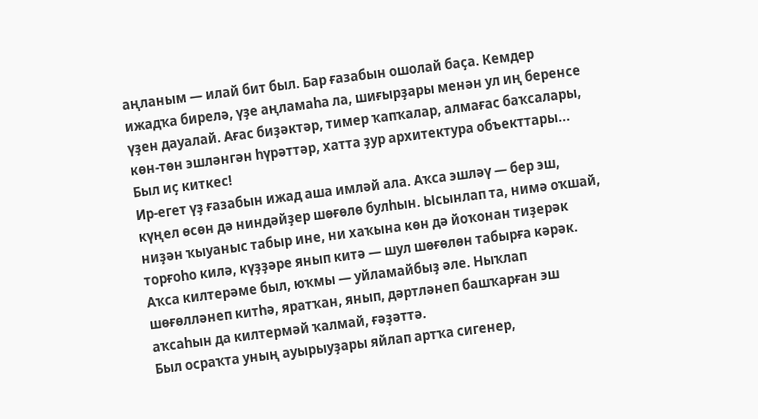аңланым — илай бит был. Бар ғазабын ошолай баҫа. Кемдер ижадҡа бирелә, үҙе аңламаһа ла, шиғырҙары менән ул иң беренсе үҙен дауалай. Ағас биҙәктәр, тимер ҡапҡалар, алмағас баҡсалары, көн-төн эшләнгән һүрәттәр, хатта ҙур архитектура объекттары... Был иҫ киткес!
Ир-егет үҙ ғазабын ижад аша имләй ала. Аҡса эшләү — бер эш, күңел өсөн дә ниндәйҙер шөғөлө булһын. Ысынлап та, нимә оҡшай, ниҙән ҡыуаныс табыр ине, ни хаҡына көн дә йоҡонан тиҙерәк торғоһо килә, күҙҙәре янып китә — шул шөғөлөн табырға кәрәк. Аҡса килтерәме был, юҡмы — уйламайбыҙ әле. Ныҡлап шөғөлләнеп китһә, яратҡан, янып, дәртләнеп башҡарған эш аҡсаһын да килтермәй ҡалмай, ғәҙәттә.
Был осраҡта уның ауырыуҙары яйлап артҡа сигенер,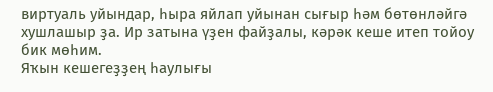виртуаль уйындар, һыра яйлап уйынан сығыр һәм бөтөнләйгә хушлашыр ҙа. Ир затына үҙен файҙалы, кәрәк кеше итеп тойоу бик мөһим.
Яҡын кешегеҙҙең һаулығы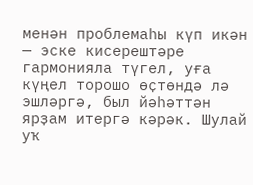менән проблемаһы күп икән — эске кисерештәре гармонияла түгел, уға күңел торошо өҫтөндә лә эшләргә, был йәһәттән ярҙам итергә кәрәк. Шулай уҡ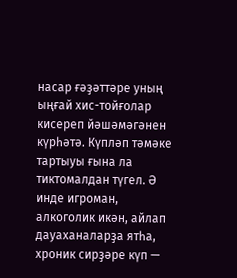насар ғәҙәттәре уның ыңғай хис-тойғолар кисереп йәшәмәгәнен күрһәтә. Күпләп тәмәке тартыуы ғына ла тиктомалдан түгел. Ә инде игроман, алкоголик икән, айлап дауаханаларҙа ятһа, хроник сирҙәре күп —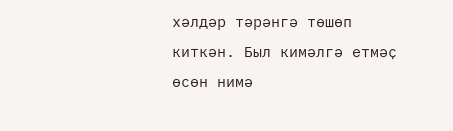хәлдәр тәрәнгә төшөп киткән. Был кимәлгә етмәҫ өсөн нимә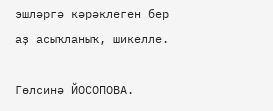эшләргә кәрәклеген бер аҙ асыҡланыҡ, шикелле.

Гөлсинә ЙОСОПОВА.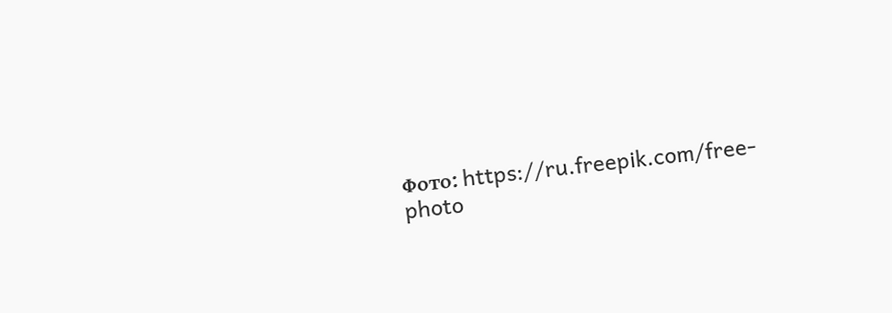Фото: https://ru.freepik.com/free-photo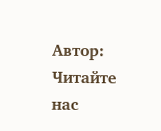Автор:
Читайте нас